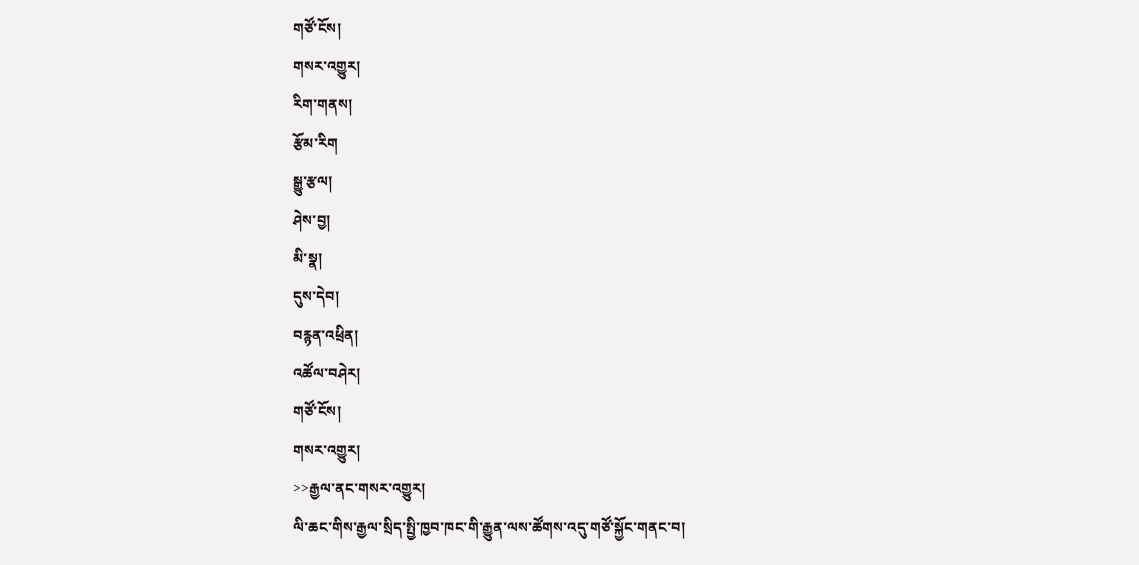གཙོ་ངོས།
གསར་འགྱུར།
རིག་གནས།
རྩོམ་རིག
སྒྱུ་རྩལ།
ཤེས་བྱ།
མི་སྣ།
དུས་དེབ།
བརྙན་འཕྲིན།
འཚོལ་བཤེར།
གཙོ་ངོས།
གསར་འགྱུར།
>>རྒྱལ་ནང་གསར་འགྱུར།
ལི་ཆང་གིས་རྒྱལ་སྲིད་སྤྱི་ཁྱབ་ཁང་གི་རྒྱུན་ལས་ཚོགས་འདུ་གཙོ་སྐྱོང་གནང་བ།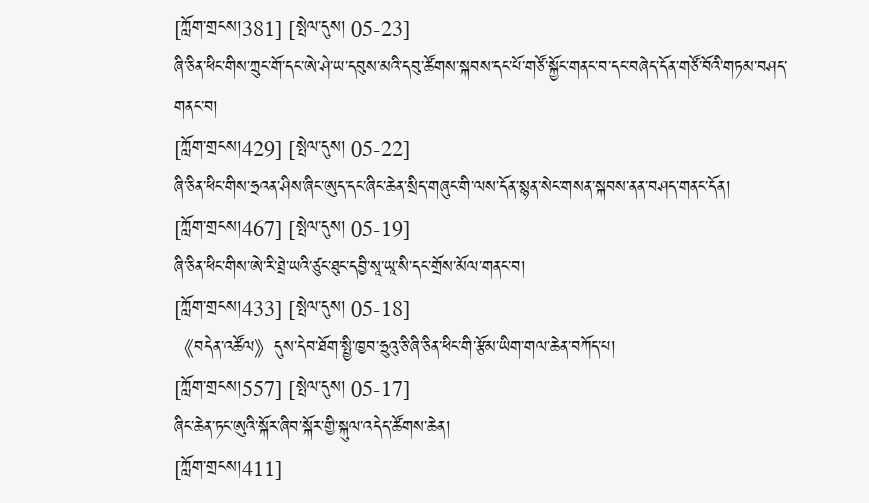[ཀློག་གྲངས།381] [སྤེལ་དུས། 05-23]
ཞི་ཅིན་ཕིང་གིས་ཀྲུང་གོ་དང་ཨེ་ཤེ་ཡ་དབུས་མའི་དབུ་ཚོགས་སྐབས་དང་པོ་གཙོ་སྐྱོང་གནང་བ་དང་བཞེད་དོན་གཙོ་བོའི་གཏམ་བཤད་གནང་བ།
[ཀློག་གྲངས།429] [སྤེལ་དུས། 05-22]
ཞི་ཅིན་ཕིང་གིས་ཧྲའན་ཤིས་ཞིང་ཨུད་དང་ཞིང་ཆེན་སྲིད་གཞུང་གི་ལས་དོན་སྙན་སེང་གསན་སྐབས་ནན་བཤད་གནང་དོན།
[ཀློག་གྲངས།467] [སྤེལ་དུས། 05-19]
ཞི་ཅིན་ཕིང་གིས་ཨེ་རི་ཐྲེ་ཡའི་ཙུང་ཐུང་དབྱི་སཱ་ཡཱ་སི་དང་གྲོས་མོལ་གནང་བ།
[ཀློག་གྲངས།433] [སྤེལ་དུས། 05-18]
《བདེན་འཚོལ》དུས་དེབ་ཐོག་སྤྱི་ཁྱབ་ཧྲུའུ་ཅི་ཞི་ཅིན་ཕིང་གི་རྩོམ་ཡིག་གལ་ཆེན་བཀོད་པ།
[ཀློག་གྲངས།557] [སྤེལ་དུས། 05-17]
ཞིང་ཆེན་ཏང་ཨུའི་སྐོར་ཞིབ་སྐོར་གྱི་སྐུལ་འདེད་ཚོགས་ཆེན།
[ཀློག་གྲངས།411]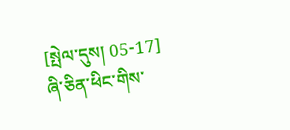[སྤེལ་དུས། 05-17]
ཞི་ཅིན་ཕིང་གིས་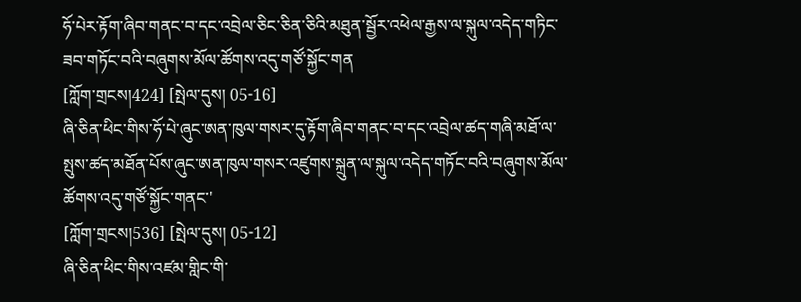ཧོ་པེར་རྟོག་ཞིབ་གནང་བ་དང་འབྲེལ་ཅིང་ཅིན་ཅིའི་མཐུན་སྦྱོར་འཕེལ་རྒྱས་ལ་སྐུལ་འདེད་གཏིང་ཟབ་གཏོང་བའི་བཞུགས་མོལ་ཚོགས་འདུ་གཙོ་སྐྱོང་གན
[ཀློག་གྲངས།424] [སྤེལ་དུས། 05-16]
ཞི་ཅིན་ཕིང་གིས་ཧོ་པེ་ཞུང་ཨན་ཁུལ་གསར་དུ་རྟོག་ཞིབ་གནང་བ་དང་འབྲེལ་ཚད་གཞི་མཐོ་ལ་སྤུས་ཚད་མཐོན་པོས་ཞུང་ཨན་ཁུལ་གསར་འཛུགས་སྐྲུན་ལ་སྐུལ་འདེད་གཏོང་བའི་བཞུགས་མོལ་ཚོགས་འདུ་གཙོ་སྐྱོང་གནང་'
[ཀློག་གྲངས།536] [སྤེལ་དུས། 05-12]
ཞི་ཅིན་ཕིང་གིས་འཛམ་གླིང་གི་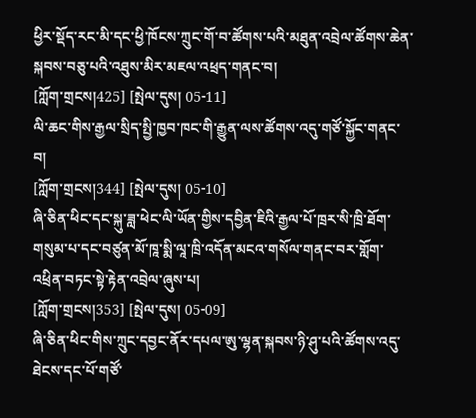ཕྱིར་སྡོད་རང་མི་དང་ཕྱི་ཁོངས་ཀྲུང་གོ་བ་ཚོགས་པའི་མཐུན་འབྲེལ་ཚོགས་ཆེན་སྐབས་བཅུ་པའི་འཐུས་མིར་མཇལ་འཕྲད་གནང་བ།
[ཀློག་གྲངས།425] [སྤེལ་དུས། 05-11]
ལི་ཆང་གིས་རྒྱལ་སྲིད་སྤྱི་ཁྱབ་ཁང་གི་རྒྱུན་ལས་ཚོགས་འདུ་གཙོ་སྐྱོང་གནང་བ།
[ཀློག་གྲངས།344] [སྤེལ་དུས། 05-10]
ཞི་ཅིན་ཕིང་དང་སྐུ་ཟླ་ཕེང་ལི་ཡོན་གྱིས་དབྱིན་ཇིའི་རྒྱལ་པོ་ཁྲར་སི་ཁྲི་ཐོག་གསུམ་པ་དང་བཙུན་མོ་ཁཱ་སྨི་ལཱ་ཁྲི་འདོན་མངའ་གསོལ་གནང་བར་གློག་འཕྲིན་བཏང་སྟེ་རྟེན་འབྲེལ་ཞུས་པ།
[ཀློག་གྲངས།353] [སྤེལ་དུས། 05-09]
ཞི་ཅིན་ཕིང་གིས་ཀྲུང་དབྱང་ནོར་དཔལ་ཨུ་ལྷན་སྐབས་ཉི་ཤུ་པའི་ཚོགས་འདུ་ཐེངས་དང་པོ་གཙོ་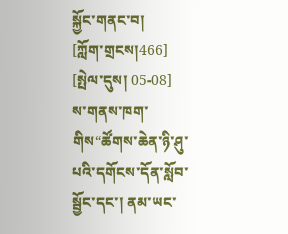སྐྱོང་གནང་བ།
[ཀློག་གྲངས།466] [སྤེལ་དུས། 05-08]
ས་གནས་ཁག་གིས“ཚོགས་ཆེན་ཉི་ཤུ་པའི་དགོངས་དོན་སློབ་སྦྱོང་དང་། ནམ་ཡང་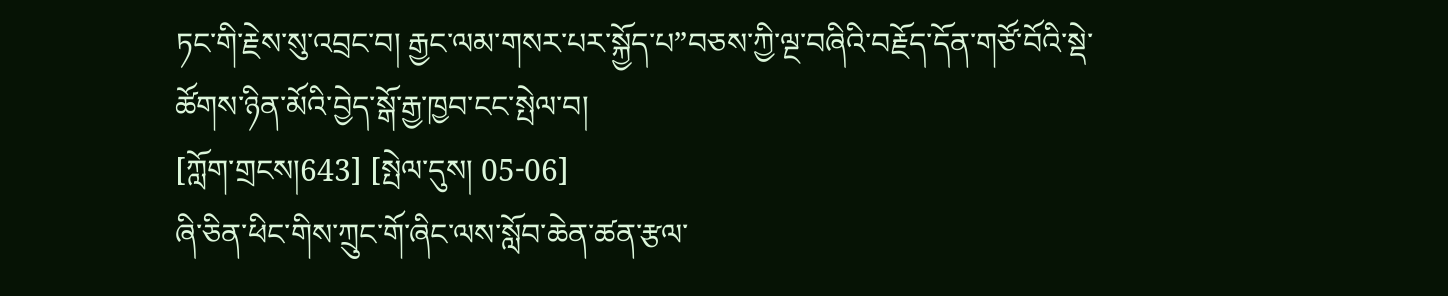ཏང་གི་རྗེས་སུ་འབྲང་བ། རྒྱང་ལམ་གསར་པར་སྐྱོད་པ”བཅས་ཀྱི་ལྔ་བཞིའི་བརྗོད་དོན་གཙོ་བོའི་སྡེ་ཚོགས་ཉིན་མོའི་བྱེད་སྒོ་རྒྱ་ཁྱབ་ངང་སྤེལ་བ།
[ཀློག་གྲངས།643] [སྤེལ་དུས། 05-06]
ཞི་ཅིན་ཕིང་གིས་ཀྲུང་གོ་ཞིང་ལས་སློབ་ཆེན་ཚན་རྩལ་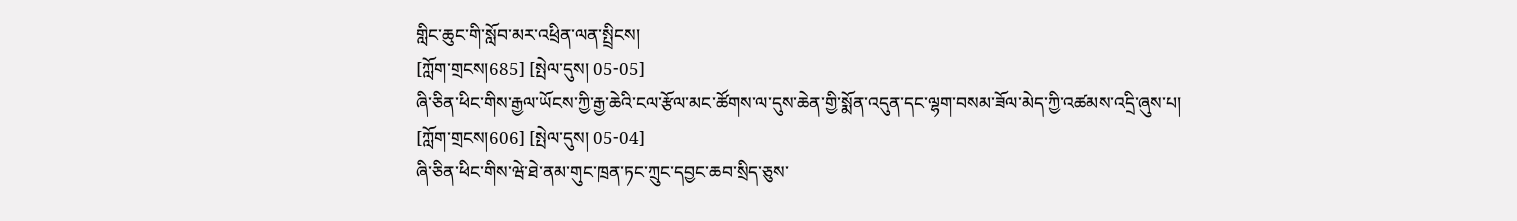གླིང་ཆུང་གི་སློབ་མར་འཕྲིན་ལན་སྤྲིངས།
[ཀློག་གྲངས།685] [སྤེལ་དུས། 05-05]
ཞི་ཅིན་ཕིང་གིས་རྒྱལ་ཡོངས་ཀྱི་རྒྱ་ཆེའི་ངལ་རྩོལ་མང་ཚོགས་ལ་དུས་ཆེན་གྱི་སྨོན་འདུན་དང་ལྷག་བསམ་ཟོལ་མེད་ཀྱི་འཚམས་འདྲི་ཞུས་པ།
[ཀློག་གྲངས།606] [སྤེལ་དུས། 05-04]
ཞི་ཅིན་ཕིང་གིས་ཝེ་ཐེ་ནམ་གུང་ཁྲན་ཏང་ཀྲུང་དབྱང་ཆབ་སྲིད་ཅུས་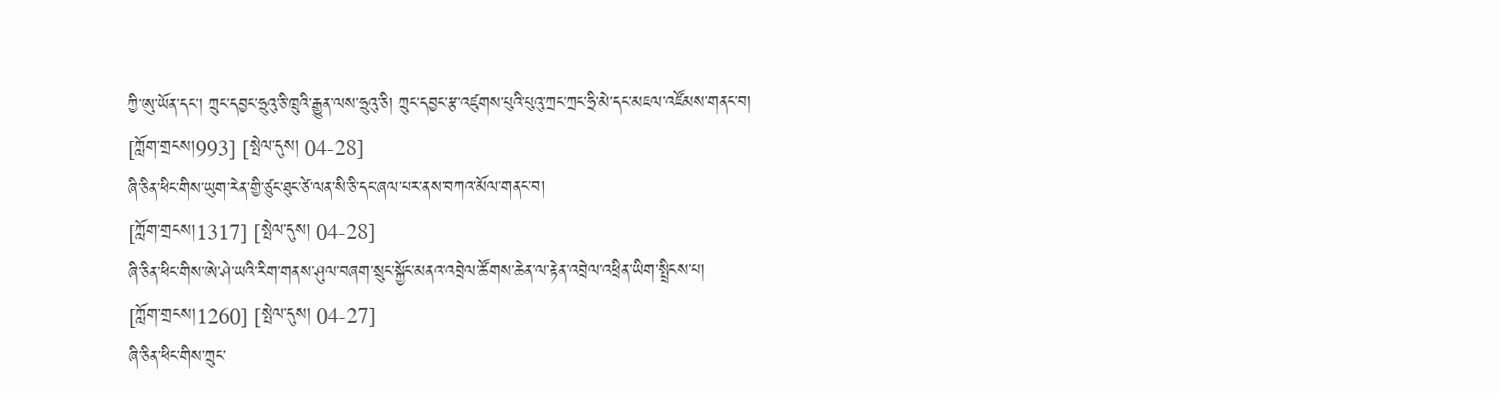ཀྱི་ཨུ་ཡོན་དང་། ཀྲུང་དབྱང་ཧྲུའུ་ཅི་ཁྲུའི་རྒྱུན་ལས་ཧྲུའུ་ཅི། ཀྲུང་དབྱང་རྩ་འཛུགས་པུའི་པུའུ་ཀྲང་ཀྲང་ཧྲི་མེ་དང་མཇལ་འཛོམས་གནང་བ།
[ཀློག་གྲངས།993] [སྤེལ་དུས། 04-28]
ཞི་ཅིན་ཕིང་གིས་ཡུག་རེན་གྱི་ཙུང་ཐུང་ཙེ་ལན་སི་ཅི་དང་ཞལ་པར་ནས་བཀའ་མོལ་གནང་བ།
[ཀློག་གྲངས།1317] [སྤེལ་དུས། 04-28]
ཞི་ཅིན་ཕིང་གིས་ཨེ་ཤེ་ཡའི་རིག་གནས་ཤུལ་བཞག་སྲུང་སྐྱོང་མནའ་འབྲེལ་ཚོགས་ཆེན་ལ་རྟེན་འབྲེལ་འཕྲིན་ཡིག་སྤྲིངས་པ།
[ཀློག་གྲངས།1260] [སྤེལ་དུས། 04-27]
ཞི་ཅིན་ཕིང་གིས་ཀྲུང་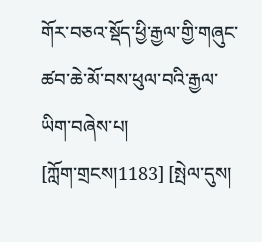གོར་བཅའ་སྡོད་ཕྱི་རྒྱལ་གྱི་གཞུང་ཚབ་ཆེ་མོ་བས་ཕུལ་བའི་རྒྱལ་ཡིག་བཞེས་པ།
[ཀློག་གྲངས།1183] [སྤེལ་དུས།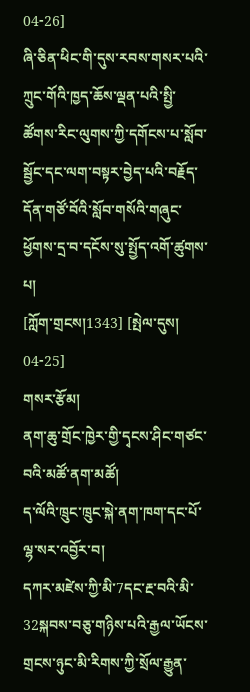04-26]
ཞི་ཅིན་ཕིང་གི་དུས་རབས་གསར་པའི་ཀྲུང་གོའི་ཁྱད་ཆོས་ལྡན་པའི་སྤྱི་ཚོགས་རིང་ལུགས་ཀྱི་དགོངས་པ་སློབ་སྦྱོང་དང་ལག་བསྟར་བྱེད་པའི་བརྗོད་དོན་གཙོ་བོའི་སློབ་གསོའི་གཞུང་ཕྱོགས་དྲ་བ་དངོས་སུ་སྤྱོད་འགོ་ཚུགས་པ།
[ཀློག་གྲངས།1343] [སྤེལ་དུས། 04-25]
གསར་རྩོམ།
ནག་ཆུ་གྲོང་ཁྱེར་གྱི་དྭངས་ཤིང་གཙང་བའི་མཚོ་ནག་མཚོ།
ད་ལོའི་ཁྲུང་ཁྲུང་སྐེ་ནག་ཁག་དང་པོ་ལྷ་སར་འབྱོར་བ།
དཀར་མཛེས་ཀྱི་མི་7དང་རྔ་བའི་མི་32སྐབས་བཅུ་གཉིས་པའི་རྒྱལ་ཡོངས་གྲངས་ཉུང་མི་རིགས་ཀྱི་སྲོལ་རྒྱུན་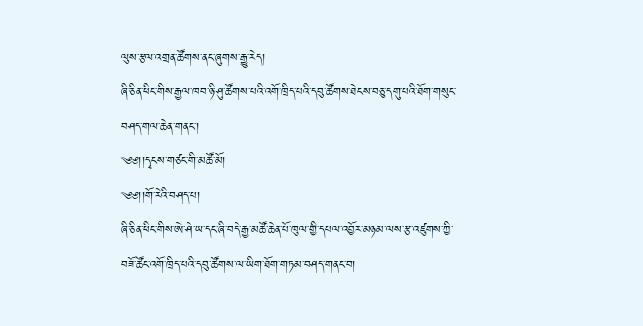ལུས་རྩལ་འགྲན་ཚོགས་ནང་ཞུགས་རྒྱུ་རེད།
ཞི་ཅིན་ཕིང་གིས་རྒྱལ་ཁབ་ཉི་ཤུ་ཚོགས་པའི་འགོ་ཁྲིད་པའི་དབུ་ཚོགས་ཐེངས་བཅུ་དགུ་པའི་ཐོག་གསུང་བཤད་གལ་ཆེན་གནང་།
༄༅།།དྭངས་གཙང་གི་མཚོ་མོ།
༄༅།།གོ་རེའི་བཤད་པ།
ཞི་ཅིན་ཕིང་གིས་ཨེ་ཤེ་ཡ་དང་ཞི་བདེ་རྒྱ་མཚོ་ཆེན་པོ་ཁུལ་གྱི་དཔལ་འབྱོར་མཉམ་ལས་རྩ་འཛུགས་ཀྱི་བཟོ་ཚོང་འགོ་ཁྲིད་པའི་དབུ་ཚོགས་ལ་ཡིག་ཐོག་གཏམ་བཤད་གནང་བ།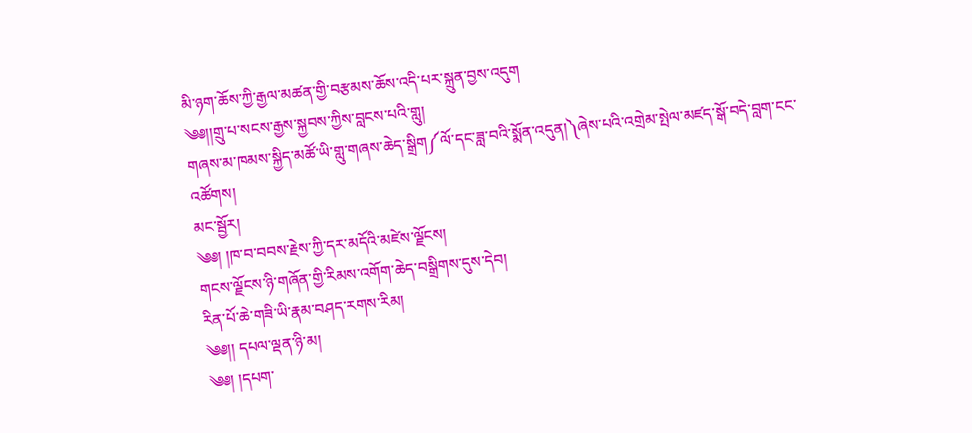མི་ཉག་ཆོས་ཀྱི་རྒྱལ་མཚན་གྱི་བརྩམས་ཆོས་འདི་པར་སྐྲུན་བྱས་འདུག
༄༅།།གྲུ་པ་སངས་རྒྱས་སྐྱབས་ཀྱིས་བླངས་པའི་གླུ།
གཞས་མ་ཁམས་སྐྱིད་མཚོ་ཡི་གླུ་གཞས་ཆེད་སྒྲིག༼ལོ་དང་ཟླ་བའི་སྨོན་འདུན།༽ཞེས་པའི་འགྲེམ་སྤེལ་མཛད་སྒོ་བདེ་བླག་ངང་འཚོགས།
མང་སྦྱོར།
༄༅། །ཁ་བ་བབས་རྗེས་ཀྱི་དར་མདོའི་མཛེས་ལྗོངས།
གངས་ལྗོངས་ཉི་གཞོན་གྱི་རིམས་འགོག་ཆེད་བསྒྲིགས་དུས་དེབ།
རིན་པོ་ཆེ་གཟི་ཡི་རྣམ་བཤད་རགས་རིམ།
༄༅།། དཔལ་ལྡན་ཉི་མ།
༄༅། །དཔག་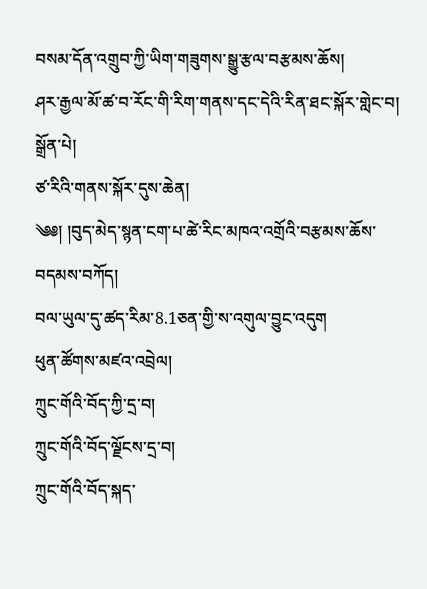བསམ་དོན་འགྲུབ་ཀྱི་ཡིག་གཟུགས་སྒྱུ་རྩལ་བརྩམས་ཆོས།
ཤར་རྒྱལ་མོ་ཚ་བ་རོང་གི་རིག་གནས་དང་དེའི་རིན་ཐང་སྐོར་གླེང་བ།
སྒྲོན་པེ།
ཙ་རིའི་གནས་སྐོར་དུས་ཆེན།
༄༅། །བུད་མེད་སྙན་ངག་པ་ཚེ་རིང་མཁའ་འགྲོའི་བརྩམས་ཆོས་བདམས་བཀོད།
བལ་ཡུལ་དུ་ཚད་རིམ་8.1ཅན་གྱི་ས་འགུལ་བྱུང་འདུག
ཕུན་ཚོགས་མཛའ་འབྲེལ།
ཀྲུང་གོའི་བོད་ཀྱི་དྲ་བ།
ཀྲུང་གོའི་བོད་ལྗོངས་དྲ་བ།
ཀྲུང་གོའི་བོད་སྐད་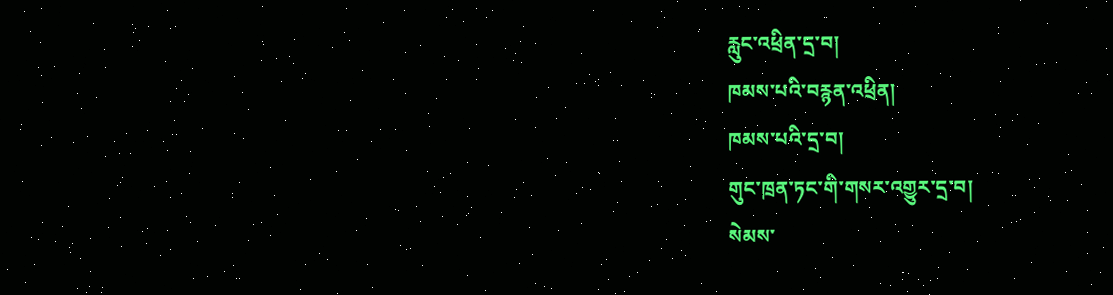རླུང་འཕྲིན་དྲ་བ།
ཁམས་པའི་བརྙན་འཕྲིན།
ཁམས་པའི་དྲ་བ།
གུང་ཁྲན་ཏང་གི་གསར་འགྱུར་དྲ་བ།
སེམས་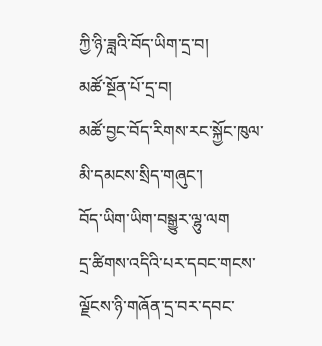ཀྱི་ཉི་ཟླའི་བོད་ཡིག་དྲ་བ།
མཚོ་སྔོན་པོ་དྲ་བ།
མཚོ་བྱང་བོད་རིགས་རང་སྐྱོང་ཁུལ་མི་དམངས་སྲིད་གཞུང་།
བོད་ཡིག་ཡིག་བསྒྱུར་ལྷུ་ལག
དྲ་ཚིགས་འདིའི་པར་དབང་གངས་ལྗོངས་ཉི་གཞོན་དྲ་བར་དབང་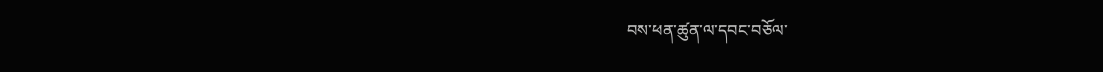བས་ཕན་ཚུན་ལ་དབང་བཅོལ་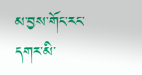མ་བྱས་གོང་རང་དགར་མི་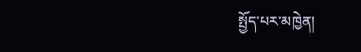སྤྱོད་པར་མཁྱེན།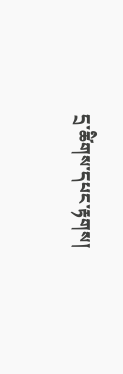དྲ་ཚིགས་དཔང་རྟགས།